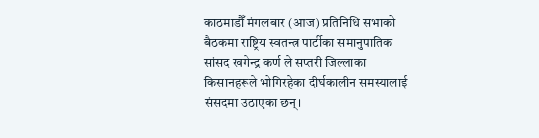काठमाडौँ मंगलबार (आज) प्रतिनिधि सभाको बैठकमा राष्ट्रिय स्वतन्त्र पार्टीका समानुपातिक सांसद खगेन्द्र कर्ण ले सप्तरी जिल्लाका किसानहरूले भोगिरहेका दीर्घकालीन समस्यालाई संसदमा उठाएका छन्।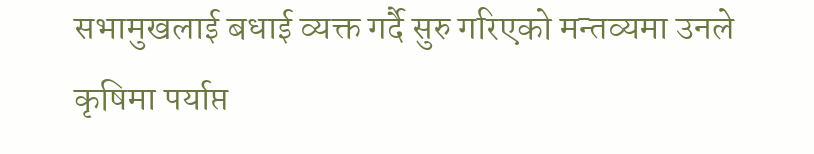सभामुखलाई बधाई व्यक्त गर्दै सुरु गरिएको मन्तव्यमा उनले कृषिमा पर्याप्त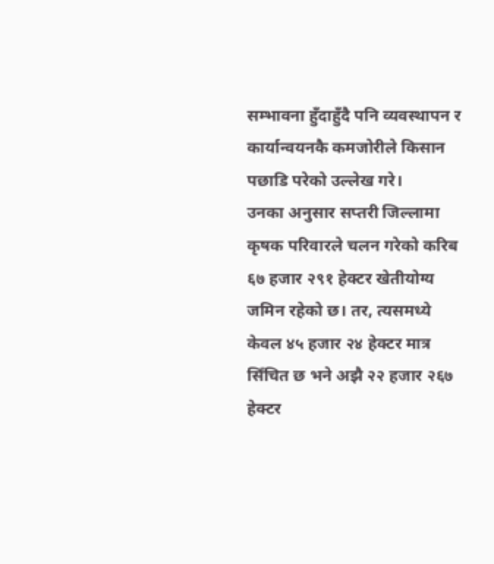सम्भावना हुँदाहुँदै पनि व्यवस्थापन र कार्यान्वयनकै कमजोरीले किसान पछाडि परेको उल्लेख गरे।
उनका अनुसार सप्तरी जिल्लामा कृषक परिवारले चलन गरेको करिब ६७ हजार २९१ हेक्टर खेतीयोग्य जमिन रहेको छ। तर, त्यसमध्ये केवल ४५ हजार २४ हेक्टर मात्र सिँचित छ भने अझै २२ हजार २६७ हेक्टर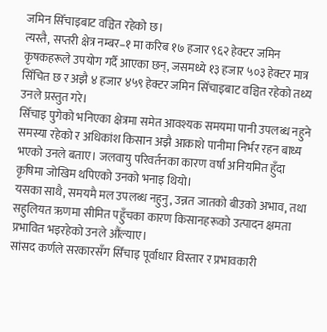जमिन सिँचाइबाट वञ्चित रहेको छ।
त्यस्तै, सप्तरी क्षेत्र नम्बर–१ मा करिब १७ हजार ९६२ हेक्टर जमिन कृषकहरूले उपयोग गर्दै आएका छन्, जसमध्ये १३ हजार ५०३ हेक्टर मात्र सिँचित छ र अझै ४ हजार ४५९ हेक्टर जमिन सिँचाइबाट वञ्चित रहेको तथ्य उनले प्रस्तुत गरे।
सिँचाइ पुगेको भनिएका क्षेत्रमा समेत आवश्यक समयमा पानी उपलब्ध नहुने समस्या रहेको र अधिकांश किसान अझै आकाशे पानीमा निर्भर रहन बाध्य भएको उनले बताए। जलवायु परिवर्तनका कारण वर्षा अनियमित हुँदा कृषिमा जोखिम थपिएको उनको भनाइ थियो।
यसका साथै, समयमै मल उपलब्ध नहुनु, उन्नत जातको बीउको अभाव, तथा सहुलियत ऋणमा सीमित पहुँचका कारण किसानहरूको उत्पादन क्षमता प्रभावित भइरहेको उनले औंल्याए।
सांसद कर्णले सरकारसँग सिँचाइ पूर्वाधार विस्तार र प्रभावकारी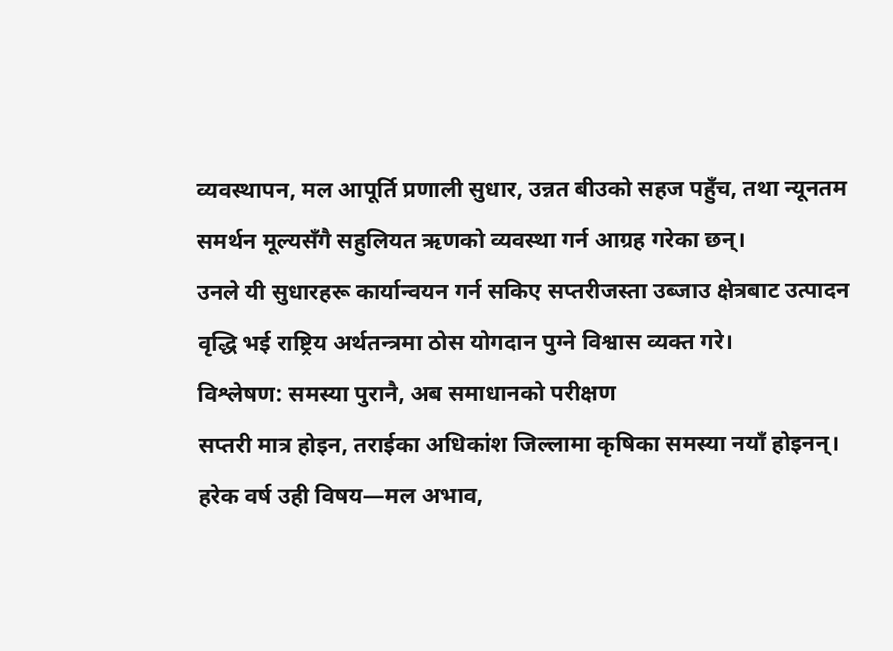व्यवस्थापन, मल आपूर्ति प्रणाली सुधार, उन्नत बीउको सहज पहुँच, तथा न्यूनतम समर्थन मूल्यसँगै सहुलियत ऋणको व्यवस्था गर्न आग्रह गरेका छन्।
उनले यी सुधारहरू कार्यान्वयन गर्न सकिए सप्तरीजस्ता उब्जाउ क्षेत्रबाट उत्पादन वृद्धि भई राष्ट्रिय अर्थतन्त्रमा ठोस योगदान पुग्ने विश्वास व्यक्त गरे।
विश्लेषण: समस्या पुरानै, अब समाधानको परीक्षण
सप्तरी मात्र होइन, तराईका अधिकांश जिल्लामा कृषिका समस्या नयाँ होइनन्।
हरेक वर्ष उही विषय—मल अभाव,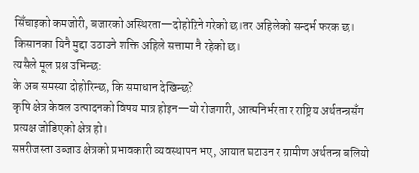सिँचाइको कमजोरी, बजारको अस्थिरता—दोहोऱिने गरेको छ।तर अहिलेको सन्दर्भ फरक छ।
किसानका यिनै मुद्दा उठाउने शक्ति अहिले सत्तामा नै रहेको छ।
त्यसैले मूल प्रश्न उभिन्छ:
के अब समस्या दोहोरिन्छ, कि समाधान देखिन्छ?
कृषि क्षेत्र केवल उत्पादनको विषय मात्र होइन—यो रोजगारी, आत्मनिर्भरता र राष्ट्रिय अर्थतन्त्रसँग प्रत्यक्ष जोडिएको क्षेत्र हो।
सप्तरीजस्ता उब्जाउ क्षेत्रको प्रभावकारी व्यवस्थापन भए, आयात घटाउन र ग्रामीण अर्थतन्त्र बलियो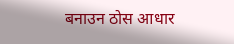बनाउन ठोस आधार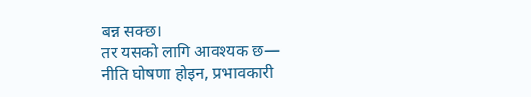बन्न सक्छ।
तर यसको लागि आवश्यक छ—
नीति घोषणा होइन, प्रभावकारी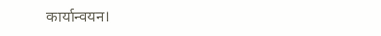कार्यान्वयन।